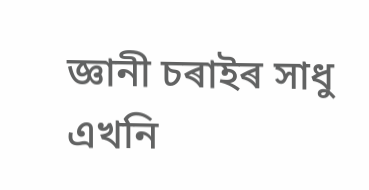জ্ঞানী চৰাইৰ সাধু
এখনি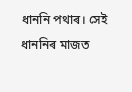ধাননি পথাৰ। সেই ধাননিৰ মাজত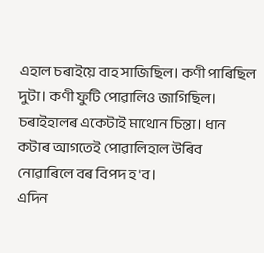এহাল চৰাইয়ে বাহ সাজিছিল। কণী পাৰিছিল দুটা। কণী ফুটি পোৱালিও জাগিছিল। চৰাইহালৰ একেটাই মাথোন চিন্তা। ধান কটাৰ আগতেই পোৱালিহাল উৰিব নোৱাৰিলে বৰ বিপদ হ'ব।
এদিন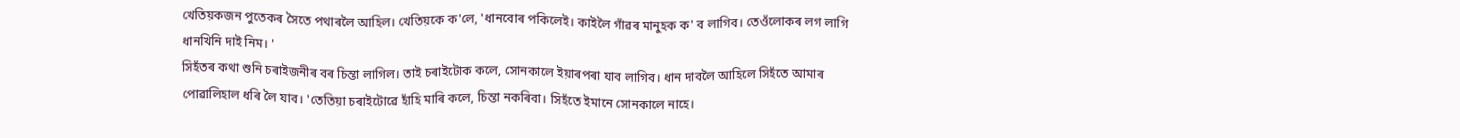খেতিয়কজন পুতেকৰ সৈতে পথাৰলৈ আহিল। খেতিয়কে ক'লে, 'ধানবোৰ পকিলেই। কাইলৈ গাঁৱৰ মানুহক ক' ব লাগিব। তেওঁলোকৰ লগ লাগি ধানখিনি দাই নিম। '
সিহঁতৰ কথা শুনি চৰাইজনীৰ বৰ চিন্তা লাগিল। তাই চৰাইটোক কলে, সোনকালে ইয়াৰপৰা যাব লাগিব। ধান দাবলৈ আহিলে সিহঁতে আমাৰ পোৱালিহাল ধৰি লৈ যাব। 'তেতিয়া চৰাইটোৱে হাঁহি মাৰি কলে, চিন্তা নকৰিবা। সিহঁতে ইমানে সোনকালে নাহে।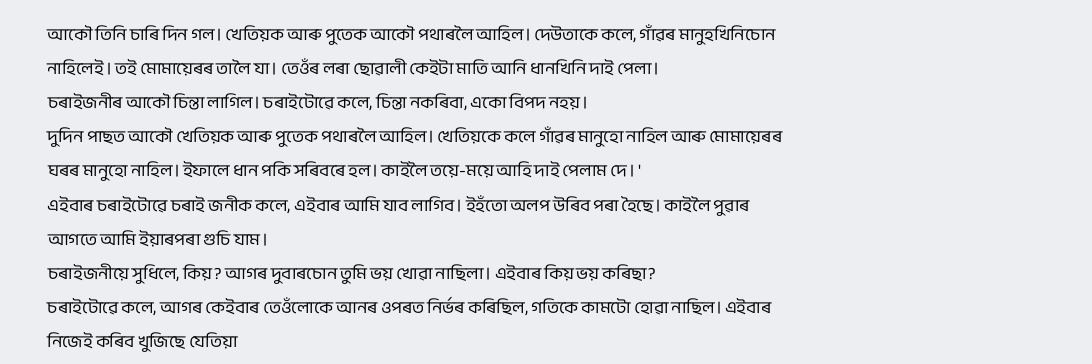আকৌ তিনি চাৰি দিন গল। খেতিয়ক আৰু পুতেক আকৌ পথাৰলৈ আহিল। দেউতাকে কলে, গাঁৱৰ মানুহখিনিচোন নাহিলেই। তই মোমায়েৰৰ তালৈ যা। তেওঁৰ লৰা ছোৱালী কেইটা মাতি আনি ধানখিনি দাই পেলা।
চৰাইজনীৰ আকৌ চিন্তা লাগিল। চৰাইটোৱে কলে, চিন্তা নকৰিবা, একো বিপদ নহয়।
দুদিন পাছত আকৌ খেতিয়ক আৰু পুতেক পথাৰলৈ আহিল। খেতিয়কে কলে গাঁৱৰ মানুহো নাহিল আৰু মোমায়েৰৰ ঘৰৰ মানুহো নাহিল। ইফালে ধান পকি সৰিবৰে হল। কাইলৈ তয়ে-ময়ে আহি দাই পেলাম দে। '
এইবাৰ চৰাইটোৱে চৰাই জনীক কলে, এইবাৰ আমি যাব লাগিব। ইহঁতো অলপ উৰিব পৰা হৈছে। কাইলৈ পুৱাৰ আগতে আমি ইয়াৰপৰা গুচি যাম।
চৰাইজনীয়ে সুধিলে, কিয়? আগৰ দুবাৰচোন তুমি ভয় খোৱা নাছিলা। এইবাৰ কিয় ভয় কৰিছা?
চৰাইটোৱে কলে, আগৰ কেইবাৰ তেওঁলোকে আনৰ ওপৰত নিৰ্ভৰ কৰিছিল, গতিকে কামটো হোৱা নাছিল। এইবাৰ নিজেই কৰিব খুজিছে যেতিয়া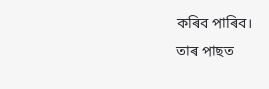কৰিব পাৰিব।
তাৰ পাছত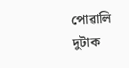পোৱালি দুটাক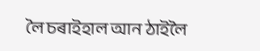লৈ চৰাইহাল আন ঠাইলৈ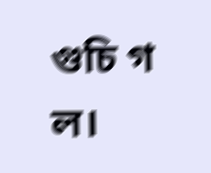গুচি গ ল।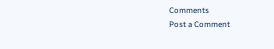Comments
Post a Comment